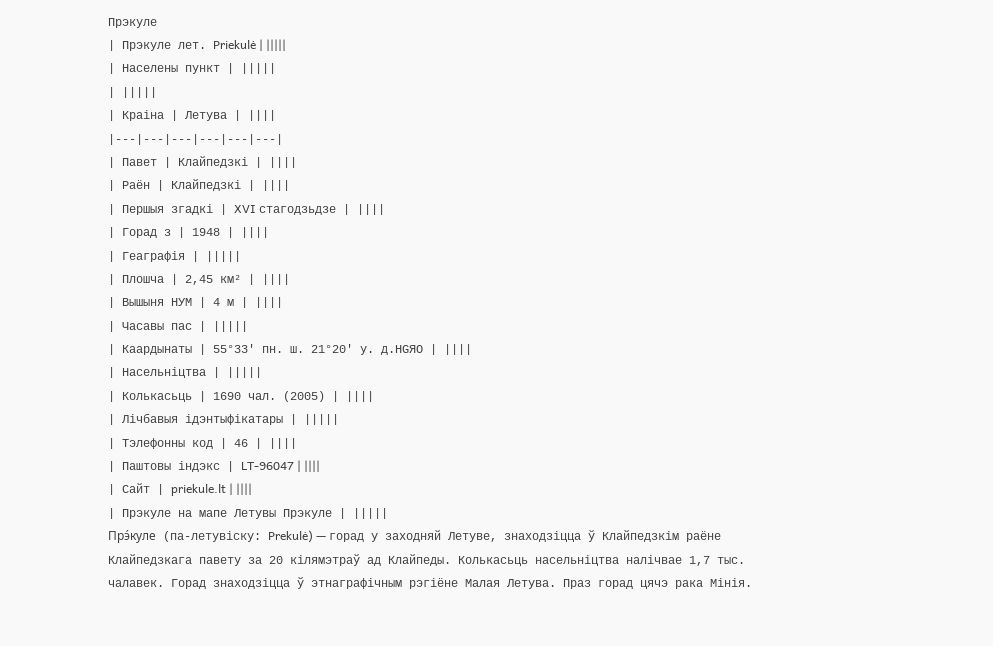Прэкуле
| Прэкуле лет. Priekulė | |||||
| Населены пункт | |||||
| |||||
| Краіна | Летува | ||||
|---|---|---|---|---|---|
| Павет | Клайпедзкі | ||||
| Раён | Клайпедзкі | ||||
| Першыя згадкі | XVI стагодзьдзе | ||||
| Горад з | 1948 | ||||
| Геаграфія | |||||
| Плошча | 2,45 км² | ||||
| Вышыня НУМ | 4 м | ||||
| Часавы пас | |||||
| Каардынаты | 55°33′ пн. ш. 21°20′ у. д.HGЯO | ||||
| Насельніцтва | |||||
| Колькасьць | 1690 чал. (2005) | ||||
| Лічбавыя ідэнтыфікатары | |||||
| Тэлефонны код | 46 | ||||
| Паштовы індэкс | LT-96047 | ||||
| Сайт | priekule.lt | ||||
| Прэкуле на мапе Летувы Прэкуле | |||||
Прэ́куле (па-летувіску: Prekulė) — горад у заходняй Летуве, знаходзіцца ў Клайпедзкім раёне Клайпедзкага павету за 20 кілямэтраў ад Клайпеды. Колькасьць насельніцтва налічвае 1,7 тыс. чалавек. Горад знаходзіцца ў этнаграфічным рэгіёне Малая Летува. Праз горад цячэ рака Мінія.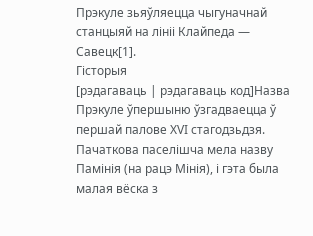Прэкуле зьяўляецца чыгуначнай станцыяй на лініі Клайпеда — Савецк[1].
Гісторыя
[рэдагаваць | рэдагаваць код]Назва Прэкуле ўпершыню ўзгадваецца ў першай палове ХVI стагодзьдзя. Пачаткова паселішча мела назву Памінія (на рацэ Мінія), і гэта была малая вёска з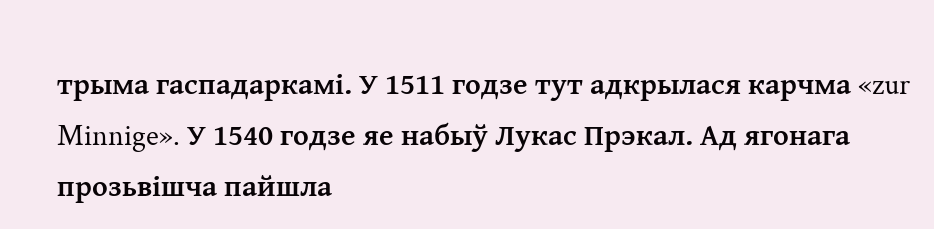трыма гаспадаркамі. У 1511 годзе тут адкрылася карчма «zur Minnige». У 1540 годзе яе набыў Лукас Прэкал. Ад ягонага прозьвішча пайшла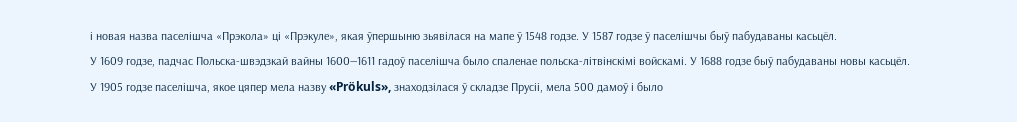і новая назва паселішча «Прэкола» ці «Прэкуле», якая ўпершыню зьявілася на мапе ў 1548 годзе. У 1587 годзе ў паселішчы быў пабудаваны касьцёл.
У 1609 годзе, падчас Польска-швэдзкай вайны 1600—1611 гадоў паселішча было спаленае польска-літвінскімі войскамі. У 1688 годзе быў пабудаваны новы касьцёл.
У 1905 годзе паселішча, якое цяпер мела назву «Prökuls», знаходзілася ў складзе Прусіі, мела 500 дамоў і было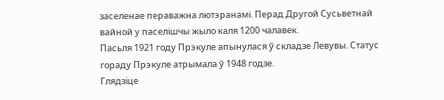заселенае пераважна лютэранамі. Перад Другой Сусьветнай вайной у паселішчы жыло каля 1200 чалавек.
Пасьля 1921 году Прэкуле апынулася ў складзе Левувы. Статус гораду Прэкуле атрымала ў 1948 годзе.
Глядзіце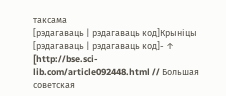таксама
[рэдагаваць | рэдагаваць код]Крыніцы
[рэдагаваць | рэдагаваць код]- ↑ [http://bse.sci-lib.com/article092448.html // Большая советская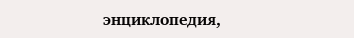энциклопедия,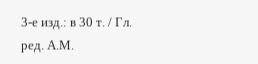3-е изд.: в 30 т. / Гл. ред. А.М.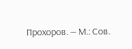Прохоров. — М.: Сов.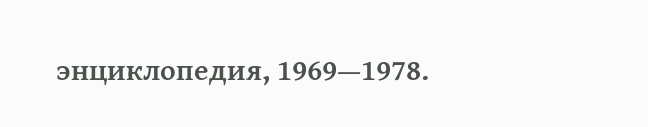энциклопедия, 1969—1978.